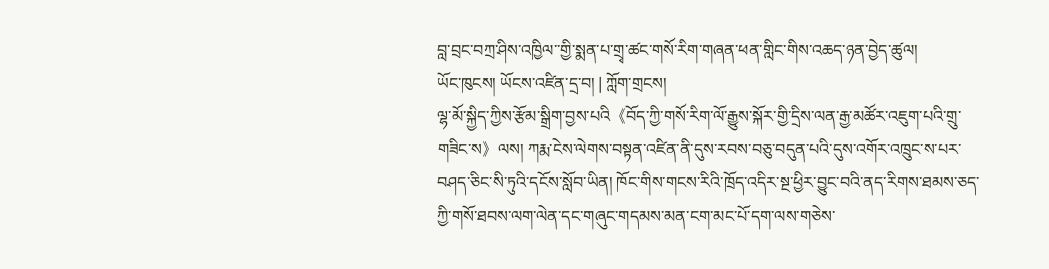བླ་བྲང་བཀྲ་ཤིས་འཁྱིལ་་གྱི་སྨན་པ་གྲྭ་ཚང་གསོ་རིག་གཞན་ཕན་གླིང་གིས་འཆད་ཉན་བྱེད་ཚུལ།
ཡོང་ཁུངས། ཡོངས་འཛིན་དྲ་བ། | ཀློག་གྲངས།
ལྷ་མོ་སྐྱིད་ཀྱིས་རྩོམ་སྒྲིག་བྱས་པའི《བོད་ཀྱི་གསོ་རིག་ལོ་རྒྱུས་སྐོར་གྱི་དྲིས་ལན་རྒྱ་མཚོར་འཇུག་པའི་གྲུ་གཟིང་ས》ལས། ཀརྨ་ངེས་ལེགས་བསྟན་འཛིན་ནི་དུས་རབས་བཅུ་བདུན་པའི་དུས་འགོར་འཁྲུང་ས་པར་བཤད་ཅིང་སི་ཏུའི་དངོས་སློབ་ཡིན། ཁོང་གིས་གངས་རིའི་ཁྲོད་འདིར་སྔ་ཕྱིར་བྱུང་བའི་ནད་རིགས་ཐམས་ཅད་ཀྱི་གསོ་ཐབས་ལག་ལེན་དང་གཞུང་གདམས་མན་ངག་མང་པོ་དག་ལས་གཅེས་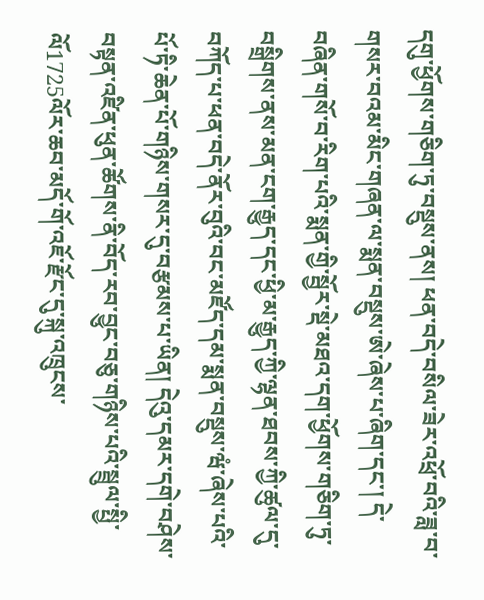དགུ་ཕྱོགས་གཅིག་ཏུ་བསྡུས་ནས། ཕན་བདེ་བསིལ་ཟེར་འཕྲོ་བའི་ཟླ་བ་གསར་བའམ་མིང་གཞན་ལ་སྨན་བསྡུས་ཨེ་ཞེས་པ་ཞིག་དང་། དེ་བཞིན་གསོ་བ་རིག་པའི་སྨན་གྱི་སྦྱོར་སྡེ་མཐའ་དག་ཕྱོགས་གཅིག་ཏུ་བསྒྲིགས་ནས་མན་ངག་རྒྱུད་དང་ཕྱི་མ་རྒྱུད་ཀྱི་ལྷན་ཐབས་ཀྱི་ཚུལ་དུ་བཀོད་པ་ཕན་བདེ་ནོར་བུའི་བང་མཛོད་དམ་སྨན་བསྡུས་ཝཾ་ཞེས་པའི་པོ་ཏི་ཆེན་པོ་གཉིས་གསར་དུ་བརྩམས་པ་ཡིན། དེའུ་དམར་དགེ་བཤེས་བསྟན་འཛིན་ཕུན་ཚོགས་ནི་བོད་རབ་བྱུང་བཅུ་གཉིས་པའི་སྦྲུལ་སྤྱི་ལོ1725ལོར་ཆབ་མདོ་གོ་འཇོ་རྫོང་དུ་སྐུ་འཁྲུངས་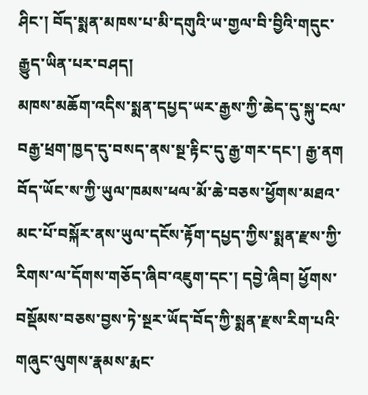ཤིང་། བོད་སྨན་མཁས་པ་མི་དགུའི་ཡ་གྱལ་བི་བྱིའི་གདུང་རྒྱུད་ཡིན་པར་བཤད།
མཁས་མཆོག་འདིས་སྨན་དཔྱད་ཡར་རྒྱས་ཀྱི་ཆེད་དུ་སྐུ་ངལ་བརྒྱ་ཕྲག་ཁྱད་དུ་བསད་ནས་སྔ་རྟིང་དུ་རྒྱ་གར་དང་། རྒྱ་ནག བོད་ཡོང་ས་ཀྱི་ཡུལ་ཁམས་ཕལ་མོ་ཆེ་བཅས་ཕྱོགས་མཐའ་མང་པོ་བསྐོར་ནས་ཡུལ་དངོས་རྟོག་དཔྱད་ཀྱིས་སྨན་རྫས་ཀྱི་རིགས་ལ་དོགས་གཅོད་ཞིབ་འཇུག་དང་། དབྱེ་ཞིབ། ཕྱོགས་བསྡོམས་བཅས་བྱས་ཏེ་སྔར་ཡོད་བོད་ཀྱི་སྨན་རྫས་རིག་པའི་གཞུང་ལུགས་རྣམས་རྨང་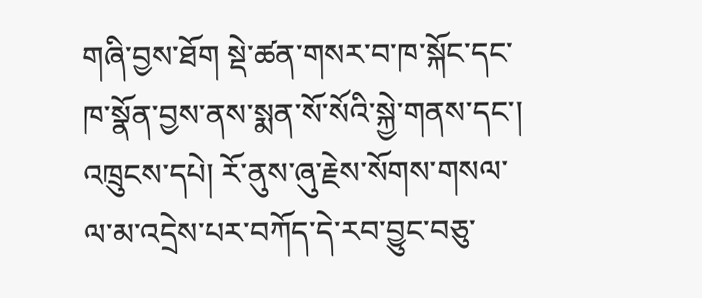གཞི་བྱས་ཐོག སྡེ་ཚན་གསར་བ་ཁ་སྐོང་དང་ཁ་སྣོན་བྱས་ནས་སྨན་སོ་སོའི་སྐྱེ་གནས་དང་། འཁྲུངས་དཔེ། རོ་ནུས་ཞུ་རྗེས་སོགས་གསལ་ལ་མ་འདྲེས་པར་བཀོད་དེ་རབ་བྱུང་བཅུ་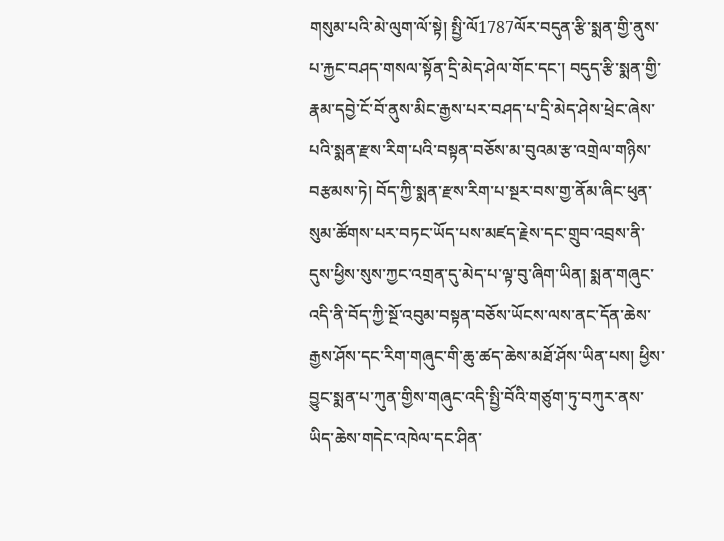གསུམ་པའི་མེ་ལུག་ལོ་སྟེ། སྤྱི་ལོ1787ལོར་བདུན་རྩི་སྨན་གྱི་ནུས་པ་རྐྱང་བཤད་གསལ་སྟོན་དྲི་མེད་ཤེལ་གོང་དང་། བདུད་རྩི་སྨན་གྱི་རྣམ་དབྱེ་ངོ་བོ་ནུས་མིང་རྒྱས་པར་བཤད་པ་དྲི་མེད་ཤེས་ཕྲེང་ཞེས་པའི་སྨན་རྫས་རིག་པའི་བསྟན་བཅོས་མ་བུའམ་རྩ་འགྲེལ་གཉིས་བརྩམས་ཏེ། བོད་ཀྱི་སྨན་རྫས་རིག་པ་སྔར་བས་གྱ་ནོམ་ཞིང་ཕུན་སུམ་ཚོགས་པར་བཏང་ཡོད་པས་མཛད་རྗེས་དང་གྲུབ་འབྲས་ནི་དུས་ཕྱིས་སུས་ཀྱང་འགྲན་དུ་མེད་པ་ལྟ་བུ་ཞིག་ཡིན། སྨན་གཞུང་འདི་ནི་བོད་ཀྱི་སྔོ་འབུམ་བསྟན་བཅོས་ཡོངས་ལས་ནང་དོན་ཆེས་རྒྱས་ཤོས་དང་རིག་གཞུང་གི་ཆུ་ཚད་ཆེས་མཐོ་ཤོས་ཡིན་པས། ཕྱིས་བྱུང་སྨན་པ་ཀུན་གྱིས་གཞུང་འདི་སྤྱི་བོའི་གཙུག་ཏུ་བཀུར་ནས་ཡིད་ཆེས་གདེང་འཁེལ་དང་ཤིན་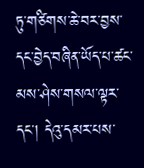ཏུ་གཙིགས་ཆེ་བར་བྱས་དང་བྱེད་བཞིན་ཡོད་པ་ཚང་མས་ཤེས་གསལ་ལྟར་དང་། དེའུ་དམར་པས་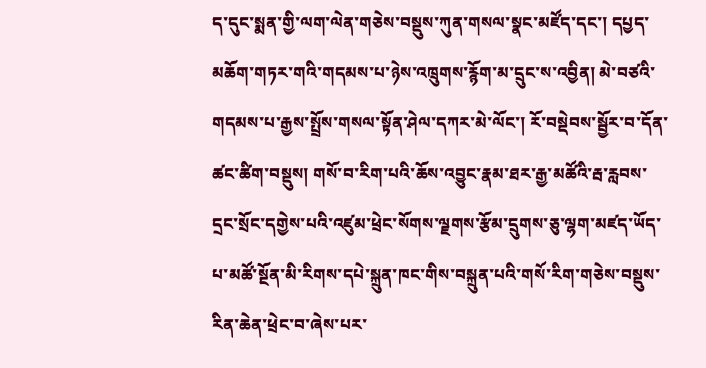ད་དུང་སྨན་གྱི་ལག་ལེན་གཅེས་བསྡུས་ཀུན་གསལ་སྣང་མཛོད་དང་། དཔྱད་མཆོག་གཏར་གའི་གདམས་པ་ཉེས་འཁྲུགས་རྙོག་མ་དྲུང་ས་འབྱིན། མེ་བཙའི་གདམས་པ་རྒྱས་སྤྲོས་གསལ་སྟོན་ཤེལ་དཀར་མེ་ལོང་། རོ་བསྡེབས་སྦྱོར་བ་དོན་ཚང་ཚིག་བསྡུས། གསོ་བ་རིག་པའི་ཆོས་འབྱུང་རྣམ་ཐར་རྒྱ་མཚོའི་རྦ་རླབས་དྲང་སྲོང་དགྱེས་པའི་འཛུམ་ཕྲེང་སོགས་ལྗགས་རྩོམ་དྲུགས་ཅུ་ལྷག་མཛད་ཡོད་པ་མཚོ་སྔོན་མི་རིགས་དཔེ་སྐྲུན་ཁང་གིས་བསྐྲུན་པའི་གསོ་རིག་གཅེས་བསྡུས་རིན་ཆེན་ཕྲེང་བ་ཞེས་པར་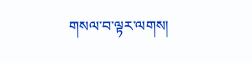གསལ་བ་ལྟར་ལགས།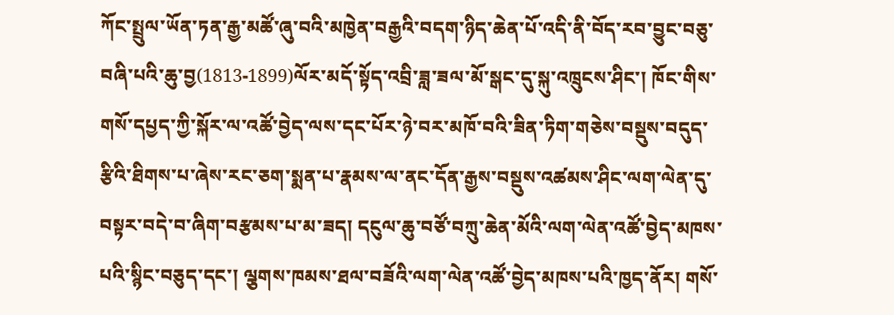ཀོང་སྤྲུལ་ཡོན་ཏན་རྒྱ་མཚོ་ཞུ་བའི་མཁྱེན་བརྒྱའི་བདག་ཉིད་ཆེན་པོ་འདི་ནི་བོད་རབ་བྱུང་བཅུ་བཞི་པའི་ཆུ་བྱ(1813-1899)ལོར་མདོ་སྟོད་འབྲི་ཟླ་ཟལ་མོ་སྒང་དུ་སྐུ་འཁྲུངས་ཤིང་། ཁོང་གིས་གསོ་དཔྱད་ཀྱི་སྐོར་ལ་འཚོ་བྱེད་ལས་དང་པོར་ཉེ་བར་མཁོ་བའི་ཟིན་ཏིག་གཅེས་བསྡུས་བདུད་རྩིའི་ཐིགས་པ་ཞེས་རང་ཅག་སྨན་པ་རྣམས་ལ་ནང་དོན་རྒྱས་བསྡུས་འཚམས་ཤིང་ལག་ལེན་དུ་བསྟར་བདེ་བ་ཞིག་བརྩམས་པ་མ་ཟད། དངུལ་ཆུ་བཙོ་བཀྲུ་ཆེན་མོའི་ལག་ལེན་འཚོ་བྱེད་མཁས་པའི་སྙིང་བཅུད་དང་། ལྕགས་ཁམས་ཐལ་བཟོའི་ལག་ལེན་འཚོ་བྱེད་མཁས་པའི་ཁྱད་ནོར། གསོ་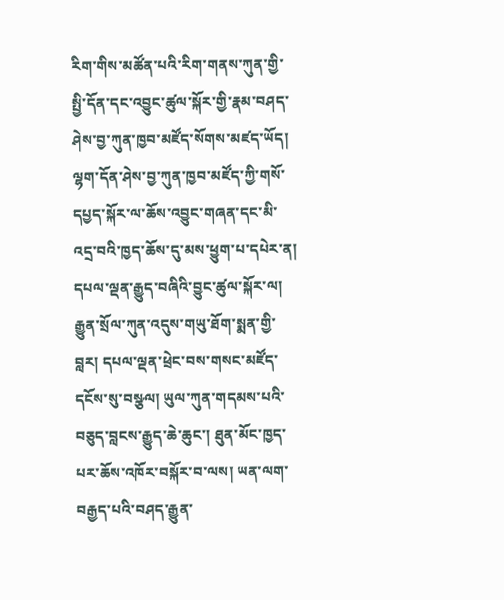རིག་གིས་མཚོན་པའི་རིག་གནས་ཀུན་གྱི་སྤྱི་དོན་དང་འབྱུང་ཚུལ་སྐོར་གྱི་རྣམ་བཤད་ཤེས་བྱ་ཀུན་ཁྱབ་མཛོད་སོགས་མཛད་ཡོད། ལྷག་དོན་ཤེས་བྱ་ཀུན་ཁྱབ་མཛོད་ཀྱི་གསོ་དཔྱད་སྐོར་ལ་ཆོས་འབྱུང་གཞན་དང་མི་འདྲ་བའི་ཁྱད་ཆོས་དུ་མས་ཕྱུག་པ་དཔེར་ན། དཔལ་ལྡན་རྒྱུད་བཞིའི་བྱུང་ཚུལ་སྐོར་ལ། རྒྱུན་སྲོལ་ཀུན་འདུས་གཡུ་ཐོག་སྨན་གྱི་བླར། དཔལ་ལྡན་ཕྲེང་བས་གསང་མཛོད་དངོས་སུ་བསྩལ། ཡུལ་ཀུན་གདམས་པའི་བཅུད་བླངས་རྒྱུད་ཆེ་ཆུང་། ཐུན་མོང་ཁྱད་པར་ཆོས་འཁོར་བསྐོར་བ་ལས། ཡན་ལག་བརྒྱད་པའི་བཤད་རྒྱུན་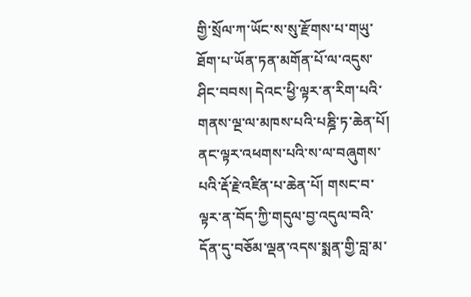གྱི་སྲོལ་ཀ་ཡོང་ས་སུ་རྫོགས་པ་གཡུ་ཐོག་པ་ཡོན་ཏན་མགོན་པོ་ལ་འདུས་ཤིང་བབས། དེའང་ཕྱི་ལྟར་ན་རིག་པའི་གནས་ལྔ་ལ་མཁས་པའི་པཎྜི་ཏ་ཆེན་པོ། ནང་ལྟར་འཕགས་པའི་ས་ལ་བཞུགས་པའི་རྡོ་རྗེ་འཛིན་པ་ཆེན་པོ། གསང་བ་ལྟར་ན་བོད་ཀྱི་གདུལ་བྱ་འདུལ་བའི་དོན་དུ་བཅོམ་ལྡན་འདས་སྨན་གྱི་བླ་མ་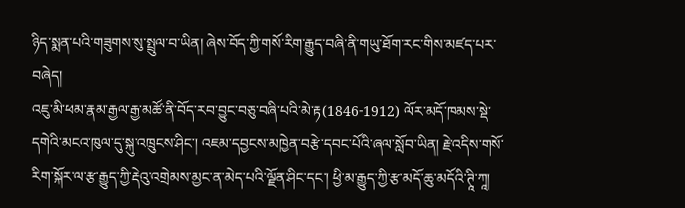ཉིད་སྨན་པའི་གཟུགས་སུ་སྤྲུལ་བ་ཡིན། ཞེས་བོད་ཀྱི་གསོ་རིག་རྒྱུད་བཞི་ནི་གཡུ་ཐོག་རང་གིས་མཛད་པར་བཞེད།
འཇུ་མི་ཕམ་རྣམ་རྒྱལ་རྒྱ་མཚོ་ནི་བོད་རབ་བྱུང་བཅུ་བཞི་པའི་མེ་རྟ(1846-1912) ལོར་མདོ་ཁམས་སྡེ་དགེའི་མངའ་ཁུལ་དུ་སྐུ་འཁྲུངས་ཤིང་། འཇམ་དབྱངས་མཁྱེན་བརྩེ་དབང་པོའི་ཞལ་སློབ་ཡིན། རྗེ་འདིས་གསོ་རིག་སྐོར་ལ་རྩ་རྒྱུད་ཀྱི་རྡེའུ་འགྲེམས་མྱང་ན་མེད་པའི་ལྗོན་ཤིང་དང་། ཕྱི་མ་རྒྱུད་ཀྱི་རྩ་མདོ་ཆུ་མདོའི་ཊཱི་ཀཱ།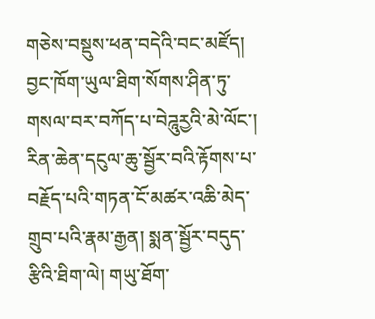གཅེས་བསྡུས་ཕན་བདེའི་བང་མཛོད། བྱང་ཁོག་ཡུལ་ཐིག་སོགས་ཤིན་ཏུ་གསལ་བར་བཀོད་པ་བེཌཱུརྱའི་མེ་ལོང་། རིན་ཆེན་དངུལ་ཆུ་སྦྱོར་བའི་རྟོགས་པ་བརྗོད་པའི་གཏན་ངོ་མཚར་འཆི་མེད་གྲུབ་པའི་རྣམ་རྒྱན། སྨན་སྦྱོར་བདུད་རྩིའི་ཐིག་ལེ། གཡུ་ཐོག་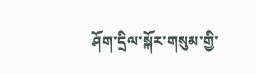ཤོག་དྲིལ་སྐོར་གསུམ་གྱི་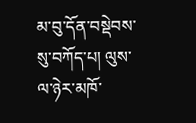མ་བུ་དོན་བསྡེབས་སུ་བཀོད་པ། ལུས་ལ་ཉེར་མཁོ་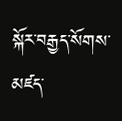སྐོར་བརྒྱད་སོགས་མཛད་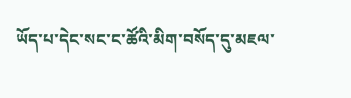ཡོད་པ་དེང་སང་ང་ཚོའི་མིག་བསོད་དུ་མཇལ་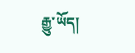རྒྱུ་ཡོད།